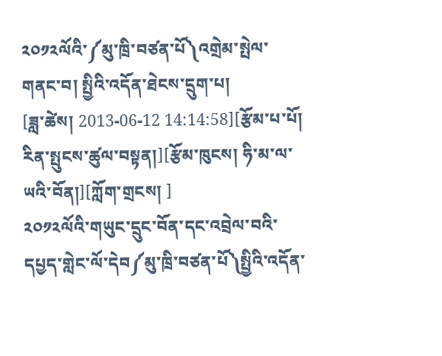༢༠༡༢ལོའི་༼མུ་ཁྲི་བཙན་པོ༽འགྲེམ་སྤེལ་གནང་བ། སྤྱིའི་འདོན་ཐེངས་དྲུག་པ།
[ཟླ་ཚེས། 2013-06-12 14:14:58][རྩོམ་པ་པོ། རིན་སྤུངས་ཚུལ་བསྟན།][རྩོམ་ཁུངས། ཧི་མ་ལ་ཡའི་བོན།][ཀློག་གྲངས། ]
༢༠༡༢ལོའི་གཡུང་དྲུང་བོན་དང་འབྲེལ་བའི་དཔྱད་གླེང་ལོ་དེབ༼མུ་ཁྲི་བཙན་པོ༽སྤྱིའི་འདོན་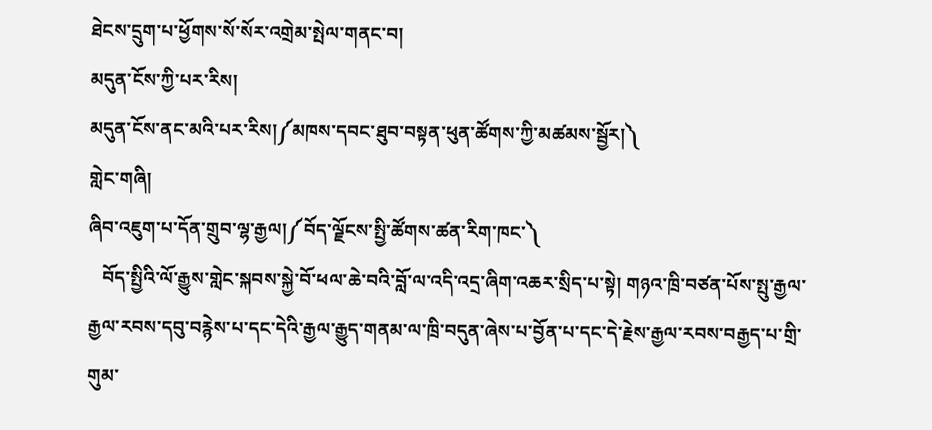ཐེངས་དྲུག་པ་ཕྱོགས་སོ་སོར་འགྲེམ་སྤེལ་གནང་བ།
མདུན་ངོས་ཀྱི་པར་རིས།
མདུན་ངོས་ནང་མའི་པར་རིས།༼མཁས་དབང་ཐུབ་བསྟན་ཕུན་ཚོགས་ཀྱི་མཚམས་སྦྱོར།༽
གླེང་གཞི།
ཞིབ་འཇུག་པ་དོན་གྲུབ་ལྷ་རྒྱལ།༼བོད་ལྗོངས་སྤྱི་ཚོགས་ཚན་རིག་ཁང་༽
   བོད་སྤྱིའི་ལོ་རྒྱུས་གླེང་སྐབས་སྐྱེ་བོ་ཕལ་ཆེ་བའི་བློ་ལ་འདི་འདྲ་ཞིག་འཆར་སྲིད་པ་སྟེ། གཉའ་ཁྲི་བཙན་པོས་སྤུ་རྒྱལ་རྒྱལ་རབས་དབུ་བརྙེས་པ་དང་དེའི་རྒྱལ་རྒྱུད་གནམ་ལ་ཁྲི་བདུན་ཞེས་པ་བྱོན་པ་དང་དེ་རྗེས་རྒྱལ་རབས་བརྒྱད་པ་གྲི་གུམ་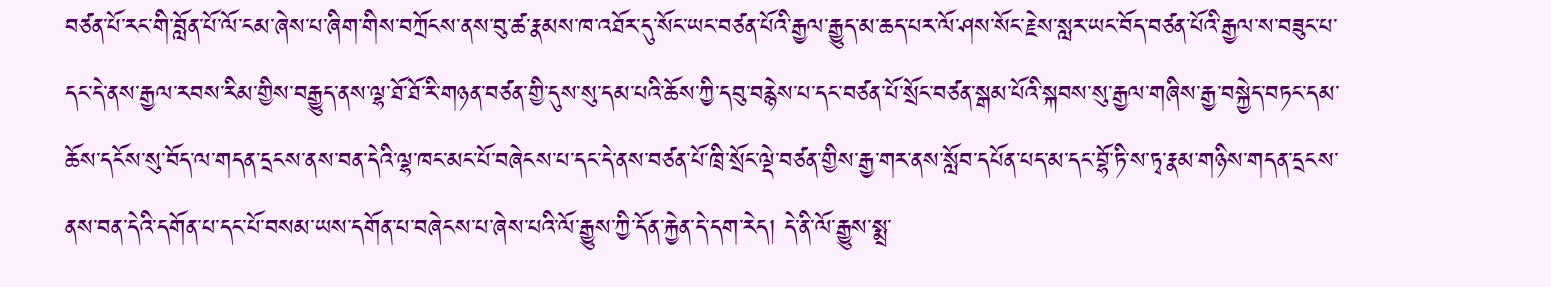བཙན་པོ་རང་གི་བློན་པོ་ལོ་ངམ་ཞེས་པ་ཞིག་གིས་བཀྲོངས་ནས་བུ་ཚ་རྣམས་ཁ་འཐོར་དུ་སོང་ཡང་བཙན་པོའི་རྒྱལ་རྒྱུད་མ་ཆད་པར་ལོ་ཤས་སོང་རྗེས་སླར་ཡང་བོད་བཙན་པོའི་རྒྱལ་ས་བཟུང་པ་དང་དེ་ནས་རྒྱལ་རབས་རིམ་གྱིས་བརྒྱུད་ནས་ལྷ་ཐོ་ཐོ་རི་གཉན་བཙན་གྱི་དུས་སུ་དམ་པའི་ཆོས་ཀྱི་དབུ་བརྙེས་པ་དང་བཙན་པོ་སྲོང་བཙན་སྒམ་པོའི་སྐབས་སུ་རྒྱལ་གཞིས་རྒྱ་བསྐྱེད་བཏང་དམ་ཆོས་དངོས་སུ་བོད་ལ་གདན་དྲངས་ནས་བན་དེའི་ལྷ་ཁང་མང་པོ་བཞེངས་པ་དང་དེ་ནས་བཙན་པོ་ཁྲི་སྲོང་ལྡེ་བཙན་གྱིས་རྒྱ་གར་ནས་སློབ་དཔོན་པད་མ་དང་བྷོ་ཏི་ས་ཏྭ་རྣམ་གཉིས་གདན་དྲངས་ནས་བན་དེའི་དགོན་པ་དང་པོ་བསམ་ཡས་དགོན་པ་བཞེངས་པ་ཞེས་པའི་ལོ་རྒྱུས་ཀྱི་དོན་རྐྱེན་དེ་དག་རེད། དེ་ནི་ལོ་རྒྱུས་སྨྲ་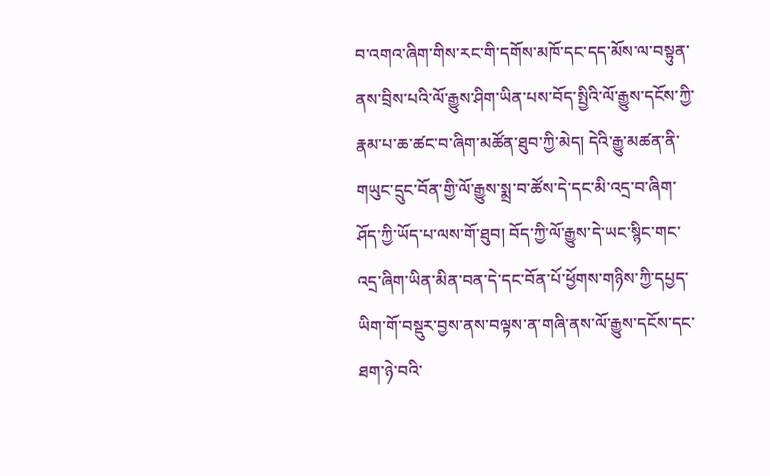བ་འགའ་ཞིག་གིས་རང་གི་དགོས་མཁོ་དང་དད་མོས་ལ་བསྟུན་ནས་བྲིས་པའི་ལོ་རྒྱུས་ཤིག་ཡིན་པས་བོད་སྤྱིའི་ལོ་རྒྱུས་དངོས་ཀྱི་རྣམ་པ་ཆ་ཚང་བ་ཞིག་མཚོན་ཐུབ་ཀྱི་མེད། དེའི་རྒྱུ་མཚན་ནི་གཡུང་དྲུང་བོན་གྱི་ལོ་རྒྱུས་སྨྲ་བ་ཚོས་དེ་དང་མི་འདྲ་བ་ཞིག་ཤོད་ཀྱི་ཡོད་པ་ལས་གོ་ཐུབ། བོད་ཀྱི་ལོ་རྒྱུས་དེ་ཡང་སྙིང་གང་འདྲ་ཞིག་ཡིན་མིན་བན་དེ་དང་བོན་པོ་ཕྱོགས་གཉིས་ཀྱི་དཔྱད་ཡིག་གོ་བསྡུར་བྱས་ནས་བལྟས་ན་གཞི་ནས་ལོ་རྒྱུས་དངོས་དང་ཐག་ཉེ་བའི་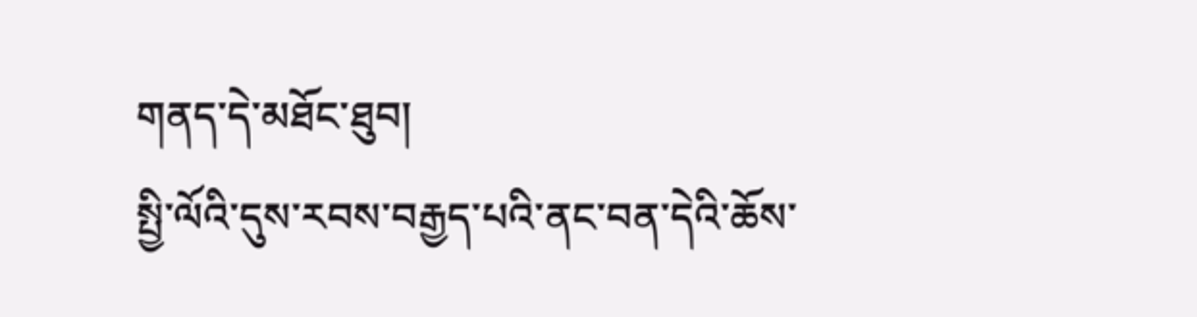གནད་དེ་མཐོང་ཐུབ།
སྤྱི་ལོའི་དུས་རབས་བརྒྱད་པའི་ནང་བན་དེའི་ཆོས་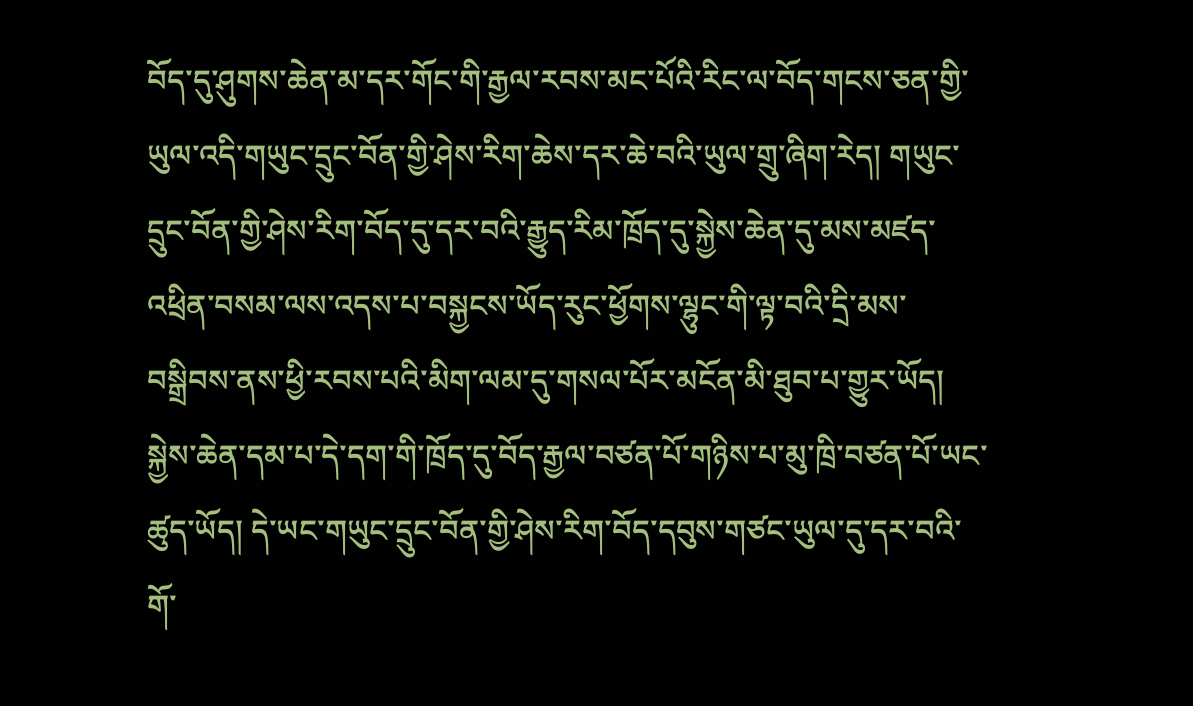བོད་དུ་ཤུགས་ཆེན་མ་དར་གོང་གི་རྒྱལ་རབས་མང་པོའི་རིང་ལ་བོད་གངས་ཅན་གྱི་ཡུལ་འདི་གཡུང་དྲུང་བོན་གྱི་ཤེས་རིག་ཆེས་དར་ཆེ་བའི་ཡུལ་གྲུ་ཞིག་རེད། གཡུང་དྲུང་བོན་གྱི་ཤེས་རིག་བོད་དུ་དར་བའི་རྒྱུད་རིམ་ཁྲོད་དུ་སྐྱེས་ཆེན་དུ་མས་མཛད་འཕྲིན་བསམ་ལས་འདས་པ་བསྐྱངས་ཡོད་རུང་ཕྱོགས་ལྷུང་གི་ལྟ་བའི་དྲི་མས་བསྒྲིབས་ནས་ཕྱི་རབས་པའི་མིག་ལམ་དུ་གསལ་པོར་མངོན་མི་ཐུབ་པ་གྱུར་ཡོད། སྐྱེས་ཆེན་དམ་པ་དེ་དག་གི་ཁྲོད་དུ་བོད་རྒྱལ་བཙན་པོ་གཉིས་པ་མུ་ཁྲི་བཙན་པོ་ཡང་ཚུད་ཡོད། དེ་ཡང་གཡུང་དྲུང་བོན་གྱི་ཤེས་རིག་བོད་དབུས་གཙང་ཡུལ་དུ་དར་བའི་གོ་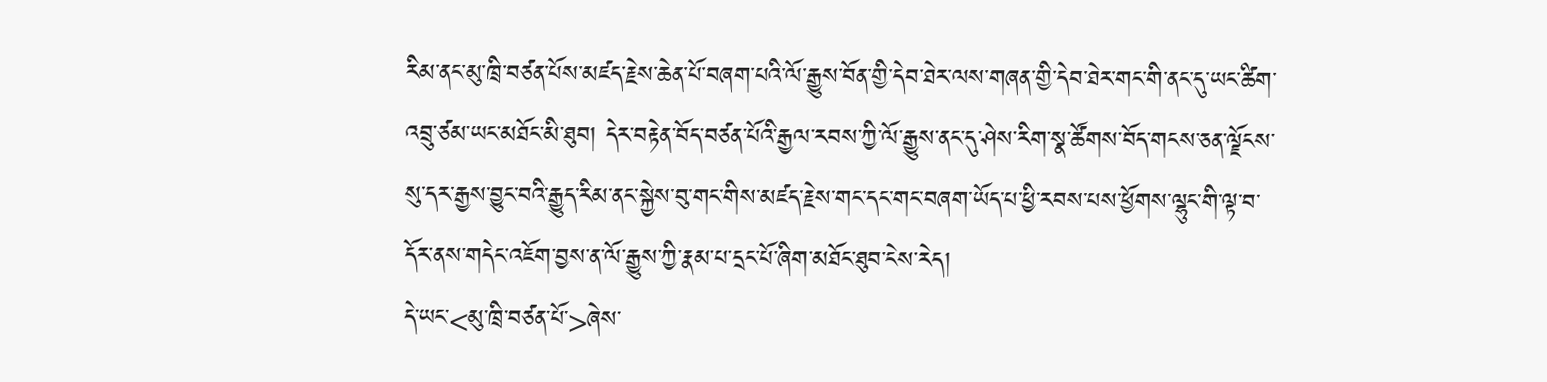རིམ་ནང་མུ་ཁྲི་བཙན་པོས་མཛད་རྗེས་ཆེན་པོ་བཞག་པའི་ལོ་རྒྱུས་བོན་གྱི་དེབ་ཐེར་ལས་གཞན་གྱི་དེབ་ཐེར་གང་གི་ནང་དུ་ཡང་ཚིག་འབྲུ་ཙམ་ཡང་མཐོང་མི་ཐུབ། དེར་བརྟེན་བོད་བཙན་པོའི་རྒྱལ་རབས་ཀྱི་ལོ་རྒྱུས་ནང་དུ་ཤེས་རིག་སྣ་ཚོགས་བོད་གངས་ཅན་ལྗོངས་སུ་དར་རྒྱས་བྱུང་བའི་རྒྱུད་རིམ་ནང་སྐྱེས་བུ་གང་གིས་མཛད་རྗེས་གང་དང་གང་བཞག་ཡོད་པ་ཕྱི་རབས་པས་ཕྱོགས་ལྷུང་གི་ལྟ་བ་དོར་ནས་གདེང་འཇོག་བྱས་ན་ལོ་རྒྱུས་ཀྱི་རྣམ་པ་དྲང་པོ་ཞིག་མཐོང་ཐུབ་ངེས་རེད།
དེ་ཡང་<མུ་ཁྲི་བཙན་པོ་>ཞེས་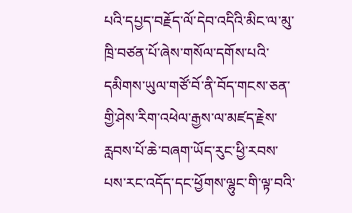པའི་དཔྱད་བརྗོད་ལོ་དེབ་འདིའི་མིང་ལ་མུ་ཁྲི་བཙན་པོ་ཞེས་གསོལ་དགོས་པའི་དམིགས་ཡུལ་གཙོ་བོ་ནི་བོད་གངས་ཅན་གྱི་ཤེས་རིག་འཕེལ་རྒྱས་ལ་མཛད་རྗེས་རླབས་པོ་ཆེ་བཞག་ཡོད་རུང་ཕྱི་རབས་པས་རང་འདོད་དང་ཕྱོགས་ལྷུང་གི་ལྟ་བའི་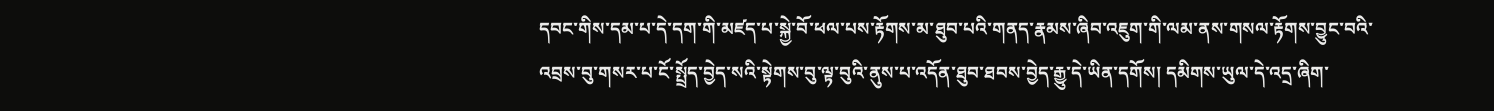དབང་གིས་དམ་པ་དེ་དག་གི་མཛད་པ་སྐྱེ་བོ་ཕལ་པས་རྟོགས་མ་ཐུབ་པའི་གནད་རྣམས་ཞིབ་འཇུག་གི་ལམ་ནས་གསལ་རྟོགས་བྱུང་བའི་འབྲས་བུ་གསར་པ་ངོ་སྤྲོད་བྱེད་སའི་སྟེགས་བུ་ལྟ་བུའི་ནུས་པ་འདོན་ཐུབ་ཐབས་བྱེད་རྒྱུ་དེ་ཡིན་དགོས། དམིགས་ཡུལ་དེ་འདྲ་ཞིག་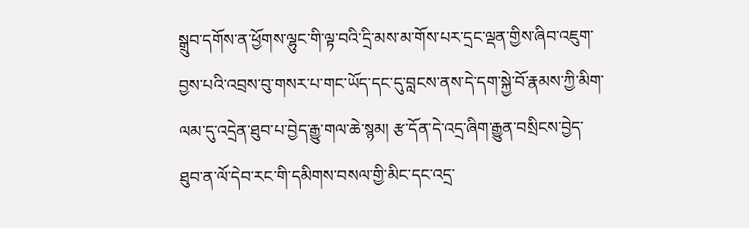སྒྲུབ་དགོས་ན་ཕྱོགས་ལྷུང་གི་ལྟ་བའི་དྲི་མས་མ་གོས་པར་དྲང་ལྡན་གྱིས་ཞིབ་འཇུག་བྱས་པའི་འབྲས་བུ་གསར་པ་གང་ཡོད་དང་དུ་བླངས་ནས་དེ་དག་སྐྱེ་བོ་རྣམས་ཀྱི་མིག་ལམ་དུ་འདྲེན་ཐུབ་པ་བྱེད་རྒྱུ་གལ་ཆེ་སྙམ། རྩ་དོན་དེ་འདྲ་ཞིག་རྒྱུན་བསྲིངས་བྱེད་ཐུབ་ན་ལོ་དེབ་རང་གི་དམིགས་བསལ་གྱི་མིང་དང་འདྲ་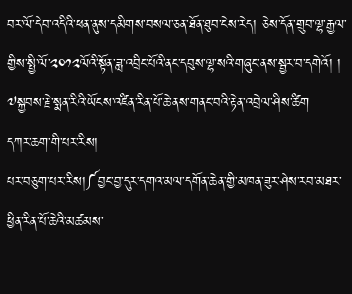བར་ལོ་དེབ་འདིའི་ཕན་ནུས་དམིགས་བསལ་ཅན་ཐོན་ཐུབ་ངེས་རེད། ཅེས་དོན་གྲུབ་ལྷ་རྒྱལ་གྱིས་སྤྱི་ལོ་༢༠༡༢ལོའི་སྟོན་ཟླ་འབྲིང་པོའི་ནང་དབུས་ལྷ་སའི་གཞུང་ནས་སྦྱར་བ་དགེའོ། །
༧སྐྱབས་རྗེ་སྨན་རིའི་ཡོངས་འཛིན་རིན་པོ་ཆེ་ནས་གནང་བའི་རྟེན་འབྲེལ་ཤིས་ཚིག
དཀར་ཆག་གི་པར་རིས།
པར་བཅུག་པར་རིས།༼བྱང་བྱ་དུར་དགའ་མལ་དགོན་ཆེན་གྱི་མཁན་ཟུར་ཤེས་རབ་མཐར་ཕྱིན་རིན་པོ་ཆེའི་མཚམས་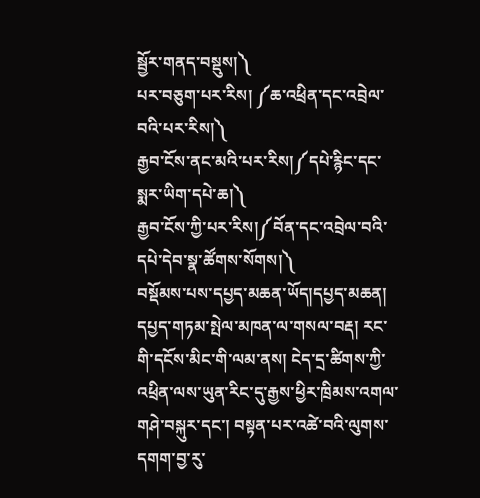སྦྱོར་གནད་བསྡུས།༽
པར་བཅུག་པར་རིས། ༼ཆ་འཕྲིན་དང་འབྲེལ་བའི་པར་རིས།༽
རྒྱབ་ངོས་ནང་མའི་པར་རིས།༼དཔེ་རྙིང་དང་སྨར་ཡིག་དཔེ་ཆ།༽
རྒྱབ་ངོས་ཀྱི་པར་རིས།༼བོན་དང་འབྲེལ་བའི་དཔེ་དེབ་སྣ་ཚོགས་སོགས།༽
བསྡོམས་པས་དཔྱད་མཆན་ཡོད།དཔྱད་མཆན།
དཔྱད་གཏམ་སྤེལ་མཁན་ལ་གསལ་བརྡ། རང་གི་དངོས་མིང་གི་ལམ་ནས། ངེད་དྲ་ཚིགས་ཀྱི་འཕྲིན་ལས་ཡུན་རིང་དུ་རྒྱས་ཕྱིར་ཁྲིམས་འགལ་གཤེ་བསྐུར་དང་། བསྟན་པར་འཚེ་བའི་ལུགས་དགག་བྱ་རུ་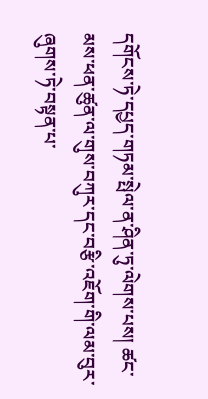དགོངས་ཏེ་དཔྱད་གཏམ་སྤེལ་ན་ཤིན་ཏུ་ལེགས་པས། ཚང་མས་ཕན་ཚུན་ལ་གུས་བཀུར་དང་བརྩི་འཇོག་གི་ལམ་བུར་ཞུགས་ཏེ་བསྟན་པ་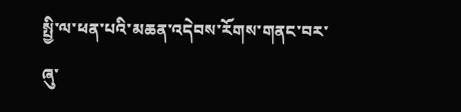སྤྱི་ལ་ཕན་པའི་མཆན་འདེབས་རོགས་གནང་བར་ཞུ་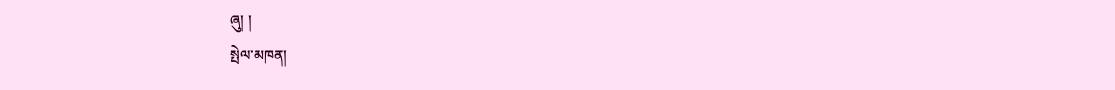ཞུ། །
སྤེལ་མཁན།